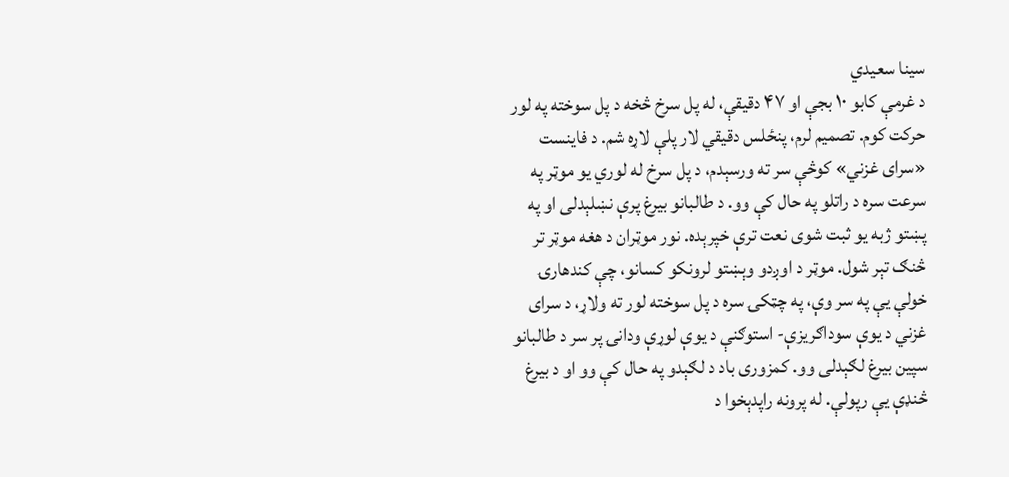سینا سعیدي
د غرمې کابو ۱۰ بجې او ۴۷ دقیقې، له پل سرخ څخه د پل سوخته په لور حرکت کوم. تصمیم لرم، پنځلس دقیقي لار پلې لاړه شم. د فاینست «سرای غزني» کوڅې سر ته ورسېدم، د پل سرخ له لوري یو موټر په سرعت سره د راتلو په حال کې وو. د طالبانو بیرغ پرې نښلېدلی او په پښتو ژبه یو ثبت شوی نعت ترې خپرېده. نور موټران د هغه موټر تر څنګ تېر شول. موټر د اوږدو وېښتو لرونکو کسانو، چې کندهارۍ خولې یې په سر وې، په چټکۍ سره د پل سوخته لور ته ولاړ، د سرای غزني د یوې سوداګریزې- استوګنې د یوې لوړې ودانۍ پر سر د طالبانو سپین بیرغ لګېدلی وو. کمزوری باد د لګېدو په حال کې وو او د بیرغ څنډې یې رپولې. له پرونه راپدېخوا د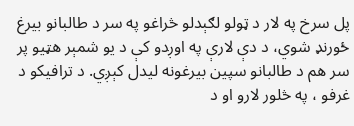پل سرخ په لار د ټولو لګېدلو څراغو په سر د طالبانو بیرغ ځورنډ شوي، د دې لارې په اوږدو کې د یو شمېر هټیو پر سر هم د طالبانو سپین بیرغونه لیدل کېږي. د ترافیکو د غرفو ، په څلور لارو او د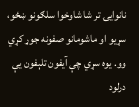نانوایۍ تر شا شاوخوا سلګونو ښځو، سړیو او ماشومانو صفونه جوړ کړي وو. یوه سړي چې آیفون تلېفون یې درلود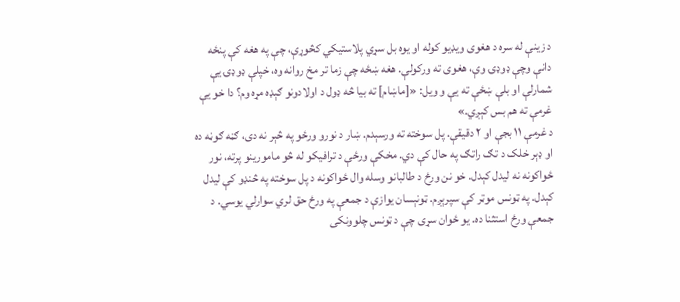د زینې له سره د هغوی ویډیو کوله او یوه بل سړي پلاستیکي کڅوړې، چې په هغه کې پنځه دانې وچې ډوډۍ وې، هغوی ته ورکولې. هغه ښځه چې زما تر مخ روانه وه، خپلې ډوډۍ یې شمارلې او بلې ښځې ته یې و ویل: «[ماښام] ته بیا څه ډول د اولادونو ګېډه مړه وم؟ دا خو یې غرمې ته هم بس کېږي.»
د غرمې ۱۱ بجې او ۲ دقیقې. پل سوخته ته ورسېدم. ښار د نورو ورځو په څېر نه دی، ګڼه ګوڼه ده او ډېر خلک د تګ راتګ په حال کې دي. مخکې ورځې د ترافیکو له څو مامورینو پرته، نور ځواکونه نه لیدل کېدل. خو نن ورځ د طالبانو وسله وال ځواکونه د پل سوخته په څنډو کې لیدل کېدل. په ټونس موټر کې سپرېږم. ټونېسان یوازې د جمعې په ورځ حق لري سوارلي یوسي. د جمعې ورځ استثنا ده. یو ځوان سړی چې د ټونس چلوونکی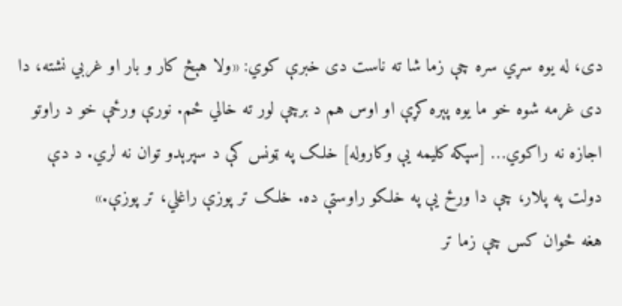دی، له یوه سړي سره چې زما شا ته ناست دی خبرې کوي: «ولا هېڅ کار و بار او غربي نشته، دا دی غرمه شوه خو ما یوه پېره کړې او اوس هم د برچې لور ته خالي ځم. نورې ورځې خو د راوتو اجازه نه راکوي… [سپکه کلیمه یې وکاروله] خلک په ټونس کې د سپرېدو توان نه لري. د دې دولت په پلار، چې دا ورځ یې په خلکو راوستې ده. خلک تر پوزې راغلي، تر پوزې.»
هغه ځوان کس چې زما تر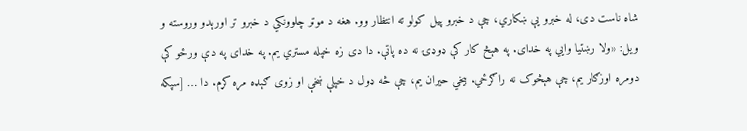شاه ناست دی، له خبرو یې ښکاري، چې د خبرو پیل کولو ته انتظار وو. هغه د موټر چلوونکي د خبرو تر اورېدو وروسته و ویل: «ولا رښتیا وايي په خدای. په هېڅ کار کې ډوډۍ نه ده پاتې. دا دی زه خپله مستري یم. په خدای په دې ورځو کې دومره اوزګار یم، چې هېڅوک نه راګرځي. بیخي حیران یم، چې څه ډول د خپلې ښخې او زوی ګېډه مړه کړم. دا … [سپکه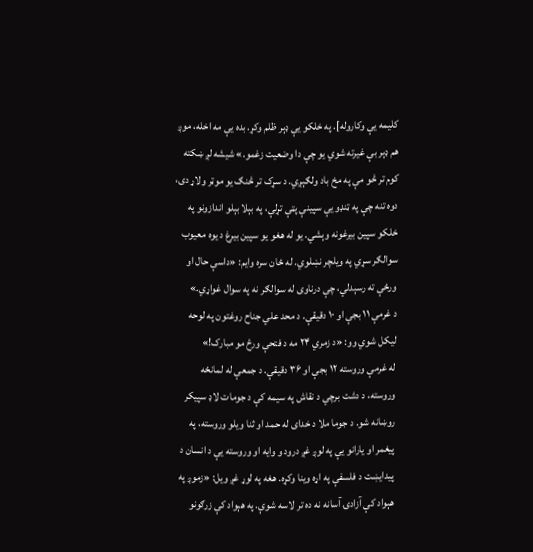کلیمه یې وکاروله]. په خلکو یې ډېر ظلم وکړ. بده یې مه اخله، موږ هم ډېر بې غیرته شوي یو چې دا وضعیت زغمو.» شیشه لږ ښکته کوم تر څو مې په مخ باد ولګېږي. د سړک تر څنګ یو موټر ولاړ دی، دوه تنه چې په ټنډو یې سپینې پټې تړلې، په بېلا بېلو اندازونو په خلکو سپین بیرغونه وېشي. یو له هغو یو سپین بیرغ د یوه معیوب سوالګر سړي په ویلچر نښلوي. له ځان سره وایم: «داسې حال او ورځې ته رسېدلي، چې درناوی له سوالګر نه په سوال غواړي.»
د غرمې ۱۱ بجې او ۱۰ دقیقې. د محد علي جناح روغتون په لوحه لیکل شوي وو: «د زمري ۲۴ مه د فتحې ورځ مو مبارک!»
له غرمې وروسته ۱۲ بجې او ۳۶ دقیقې. د جمعې له لمانځه وروسته، د دشت برچي د نقاش په سیمه کې د جومات لاډ سپیکر روښانه شو. د جوما ملا د خدای له حمد او ثنا ویلو وروسته، په پیغمر او یارانو یې په لوږ غږ درود و وایه او وروسته یې د انسان د پیدایښت د فلسفې په اړه وینا وکړه. هغه په لوړ غږ ویل: «زموږ په هېواد کې آزادۍ آسانه نه ده تر لاسه شوې. په هېواد کې زرګونو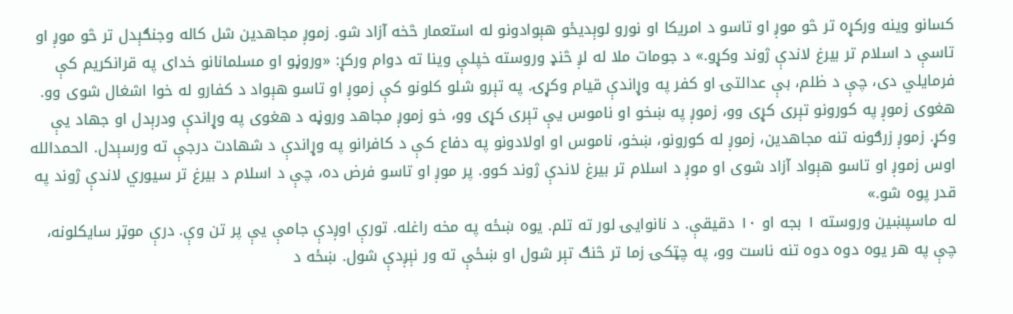کسانو وینه ورکړه تر څو موږ او تاسو د امریکا او نورو لوېدیځو هېوادونو له استعمار څخه آزاد شو. زموږ مجاهدین شل کاله وجنګېدل تر څو موږ او تاسې د اسلام تر بیرغ لاندې ژوند وکړو.» د جومات ملا له لږ څنډ وروسته خپلې وینا ته دوام ورکړ: «وروڼو او مسلمانانو خدای په قرانکریم کې فرمایلي دی، چې د ظلم، بې عدالتۍ او کفر په وړاندې قیام وکړۍ. په تېرو شلو کلونو کې زموږ او تاسو هېواد د کفارو له خوا اشغال شوی وو. هغوی زموږ په کورونو تېری کړی وو، زموږ په ښخو او ناموس یې تېری کړی وو، خو زموږ مجاهد وروڼه د هغوی په وړاندې ودرېدل او جهاد یې وکړ. زموږ زرګونه تنه مجاهدین، زموږ له کورونو، ښخو، ناموس او اولادونو په دفاع کې د کافرانو په وړاندې د شهادت درجې ته ورسېدل. الحمدالله اوس زموږ او تاسو هېواد آزاد شوی او موږ د اسلام تر بیرغ لاندې ژوند کوو. پر موږ او تاسو فرض ده، چې د اسلام د بیرغ تر سیوري لاندې ژوند په قدر پوه شو.»
له ماسپښین وروسته ۱ بجه او ۱۰ دقیقې. د نانوایۍ لور ته تلم. یوه ښځه په مخه راغله. تورې اوږدې جامې یې پر تن وې. درې موټر سایکلونه، چې په هر یوه دوه دوه تنه ناست وو، په چټکۍ زما تر څنګ تېر شول او ښځې ته ور نېږدې شول. ښځه د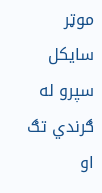موټر سایکل سپرو له ګرندي تګ او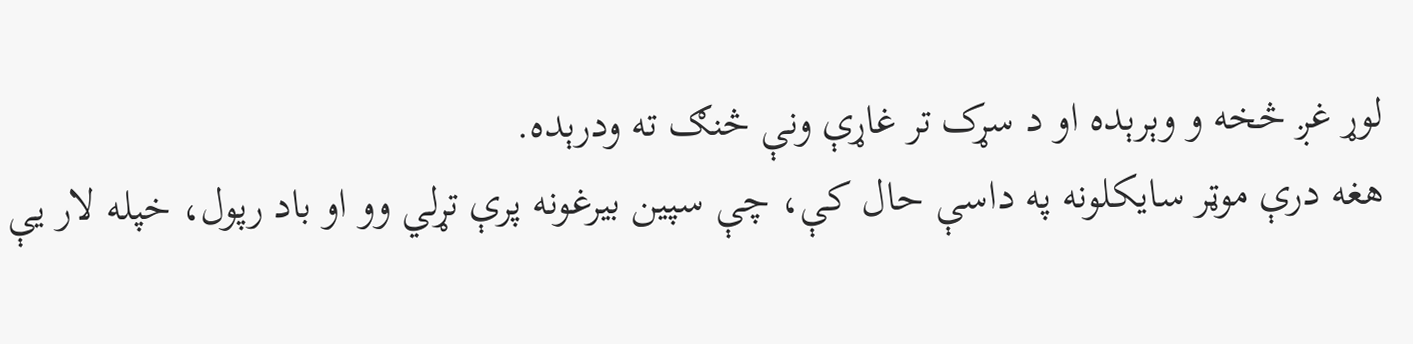لوړ غږ څخه و وېرېده او د سړک تر غاړې ونې څنګ ته ودرېده.
هغه درې موټر سایکلونه په داسې حال کې، چې سپین بیرغونه پرې تړلي وو او باد رپول، خپله لار یې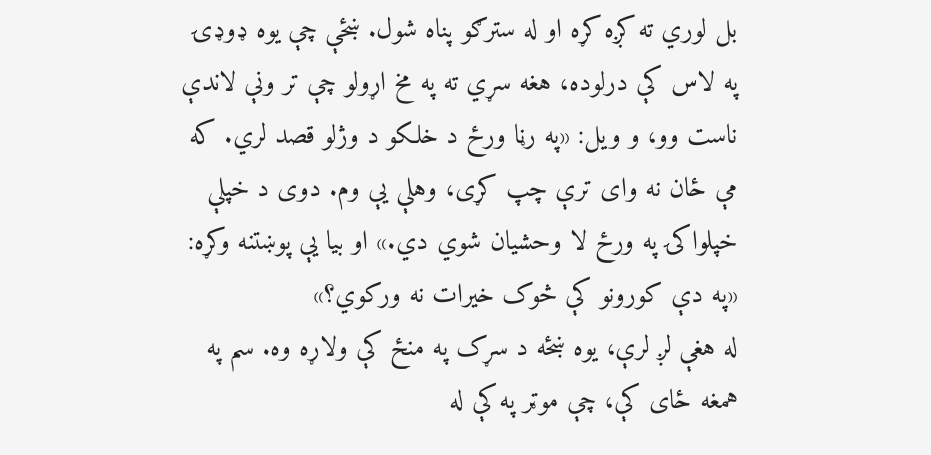بل لوري ته کږه کړه او له سترګو پناه شول. ښځې چې یوه ډوډۍ په لاس کې درلوده، هغه سړي ته په مخ اړولو چې تر ونې لاندې ناست وو، و ویل: «په رڼا ورځ د خلکو د وژلو قصد لري. که مې ځان نه وای ترې چپ کړی، وهلې یې وم. دوی د خپلې خپلواکۍ په ورځ لا وحشیان شوي دي.» او بیا یې پوښتنه وکړه: «په دې کورونو کې څوک خیرات نه ورکوي؟»
له هغې لږ لرې، یوه ښځه د سړک په منځ کې ولاړه وه. سم په همغه ځای کې، چې موټر په کې له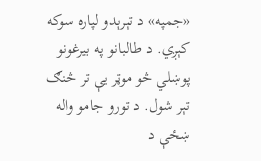«جمپه» د تېرېدو لپاره سوکه کېږي. د طالبانو په بیرغونو پوښلي څو موټر یې تر څنګ تېر شول. د تورو جامو واله ښځې د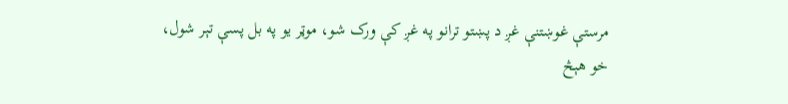مرستې غوښتنې غږ د پښتو ترانو په غږ کې ورک شو، موټر یو په بل پسې تېر شول، خو هېڅ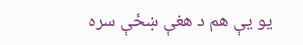یو یې هم د هغې ښځې سره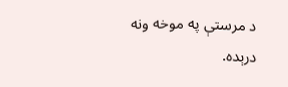د مرستې په موخه ونه درېده.